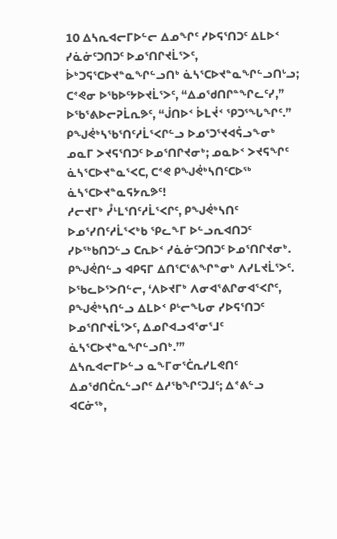10 ᐃᓴᕆᐊᓕᒥᐅᓪᓕ ᐃᓄᖏᑦ ᓯᐅᕋᕐᑎᑐᑦ ᐃᒪᐅᑉ ᓯᓈᓃᑦᑐᑎᑐᑦ ᐅᓄᕐᑎᒋᔪᒫᕐᐳᑦ, ᐆᒃᑐᕋᕐᑕᐅᔪᓐᓇᖏᓪᓗᑎᒃ ᓈᓴᕐᑕᐅᔪᓐᓇᖏᓪᓗᑎᒡᓗ; ᑕᕝᕙᓂ ᐅᖃᐅᑦᔭᐅᔪᒫᕐᐳᑦ, “ᐃᓄᖁᑎᒋᓐᖏᓚᑦᓯ,” ᐅᖃᕐᕕᐅᓕᕈᒫᕆᕗᑦ, “ᒎᑎᐅᑉ ᐆᒪᔫᑉ ᕿᑐᕐᖓᖏᑦ.”
ᑭᖑᕚᒃᓴᖃᕐᑎᑦᓱᒫᕐᐸᒋᓪᓗ ᐅᓄᕐᑐᕐᔪᐊᕌᓗᖕᓂᒃ ᓄᓇᒥ ᐳᔪᕋᕐᑎᑐᑦ ᐅᓄᕐᑎᒋᔪᓂᒃ; ᓄᓇᐅᑉ ᐳᔪᕋᖏᑦ ᓈᓴᕐᑕᐅᔪᓐᓇᕐᐸᑕ, ᑕᕝᕙ ᑭᖑᕚᒃᓴᑎᑦᑕᐅᖅ ᓈᓴᕐᑕᐅᔪᓐᓇᕋᔭᕆᕗᑦ!
ᓱᓕᔪᒥᒃ ᓮᒻᒪᕐᑎᑦᓱᒫᕐᐸᒋᑦ, ᑭᖑᕚᒃᓴᑎᑦ ᐅᓄᕐᓯᑎᑦᓱᒫᕐᐸᒃᑲ ᕿᓚᖕᒥ ᐅᓪᓗᕆᐊᑎᑐᑦ ᓯᐅᖅᑲᑎᑐᓪᓗ ᑕᕆᐅᑉ ᓯᓈᓃᑦᑐᑎᑐᑦ ᐅᓄᕐᑎᒋᔪᓂᒃ. ᑭᖑᕚᑎᓪᓗ ᐊᑭᕋᒥ ᐃᑎᕐᑕᕐᕕᖏᓐᓂᒃ ᐱᓯᒪᔪᒫᕐᐳᑦ.
ᐅᖃᓚᐅᕐᐳᑎᓪᓕ, ‘ᐱᐅᔪᒥᒃ ᐱᓂᐊᕐᕕᒋᓂᐊᕐᐸᒋᑦ, ᑭᖑᕚᒃᓴᑎᓪᓗ ᐃᒪᐅᑉ ᑭᒡᓕᖓᓂ ᓯᐅᕋᕐᑎᑐᑦ ᐅᓄᕐᑎᒋᔪᒫᕐᐳᑦ, ᐃᓄᒋᐊᓗᐊᕐᓂᕐᒧᑦ ᓈᓴᕐᑕᐅᔪᓐᓇᖏᓪᓗᑎᒃ.’”
ᐃᓴᕆᐊᓕᒥᐅᓪᓗ ᓇᖕᒥᓂᕐᑖᕆᓯᒪᕙᑎᑦ ᐃᓄᖁᑎᑖᕆᓪᓗᒋᑦ ᐃᓱᖃᖏᑦᑐᒧᑦ; ᐃᕝᕕᓪᓗ ᐊᑕᓃᖅ,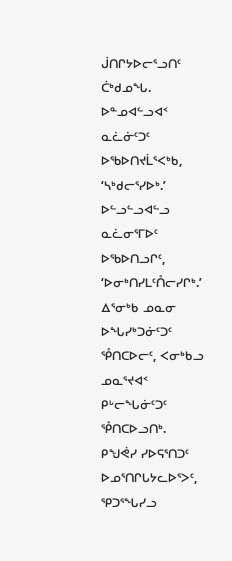ᒎᑎᒋᔭᐅᓕᕐᓗᑎᑦ ᑖᒃᑯᓄᖓ.
ᐅᓐᓄᐊᓪᓗᐊᑉ ᓇᓛᓃᑦᑐᑦ ᐅᖃᐅᑎᔪᒫᕐᐸᒃᑲ, ‘ᓴᒃᑯᓕᕐᓯᐅᒃ.’ ᐅᓪᓗᓪᓗᐊᓪᓗ ᓇᓛᓂᕐᒥᐅᑦ ᐅᖃᐅᑎᓗᒋᑦ, ‘ᐅᓂᒃᑎᓯᒪᑦᑍᓕᓯᒋᒃ.’ ᐃᕐᓂᒃᑲ ᓄᓇᓂ ᐅᖓᓯᒃᑐᓃᑦᑐᑦ ᕾᑎᑕᐅᓕᑦ, ᐸᓂᒃᑲᓗ ᓄᓇᕐᔪᐊᑉ ᑭᒡᓕᖓᓃᑦᑐᑦ ᕾᑎᑕᐅᓗᑎᒃ.
ᑭᖑᕚᓯ ᓯᐅᕋᕐᑎᑐᑦ ᐅᓄᕐᑎᒋᒐᔭᓚᐅᕐᐳᑦ, ᕿᑐᕐᖓᓯᓗ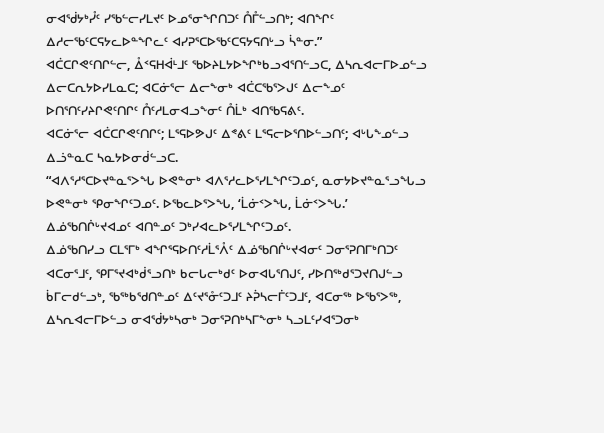ᓂᐊᖂᔭᒃᓮᑦ ᓯᖃᓪᓕᓯᒪᔪᑦ ᐅᓄᕐᓂᖏᑎᑐᑦ ᑍᒤᓪᓗᑎᒃ; ᐊᑎᖏᑦ ᐃᓱᓕᖃᑦᑕᕋᔭᓚᐅᓐᖏᓚᑦ ᐊᓯᕈᕐᑕᐅᖃᑦᑕᕋᔭᕋᑎᒡᓗ ᓵᓐᓂ.”
ᐊᑖᑕᒋᕙᑦᑎᒋᓪᓕ, ᐂᑉᕋᕼᐋᒻᒧᑦ ᖃᐅᔨᒪᔭᐅᖏᒃᑲᓗᐊᕐᑎᓪᓗᑕ, ᐃᓴᕆᐊᓕᒥᐅᓄᓪᓗ ᐃᓕᑕᕆᔭᐅᓯᒪᓇᑕ; ᐊᑕᓃᕐᓕ ᐃᓕᖕᓂᒃ ᐊᑖᑕᖃᕐᐳᒍᑦ ᐃᓕᖕᓄᑦ ᐅᑎᕐᑎᑦᓯᔨᒋᕙᑦᑎᒋᑦ ᑍᑦᓱᒪᓂᐊᓗᖕᓂᑦ ᑍᒫᒃ ᐊᑎᖃᕋᕕᑦ.
ᐊᑕᓃᕐᓕ ᐊᑖᑕᒋᕙᑦᑎᒋᑦ; ᒪᕐᕋᐅᕗᒍᑦ ᐃᕝᕕᑦ ᒪᕐᕋᓕᐅᕐᑎᐅᓪᓗᑎᑦ; ᐊᒡᒐᖕᓄᓪᓗ ᐃᓘᓐᓇᑕ ᓴᓇᔭᐅᓂᑰᓪᓗᑕ.
“ᐊᐱᕐᓱᕐᑕᐅᔪᓐᓇᕐᐳᖓ ᐅᕙᓐᓂᒃ ᐊᐱᕐᓱᓚᐅᕐᓯᒪᖏᑦᑐᓄᑦ, ᓇᓂᔭᐅᔪᓐᓇᕐᓗᖓᓗ ᐅᕙᓐᓂᒃ ᕿᓂᖏᑦᑐᓄᑦ. ᐅᖃᓚᐅᕐᐳᖓ, ‘ᒫᓃᑉᐳᖓ, ᒫᓃᑉᐳᖓ.’ ᐃᓅᖃᑎᒌᒡᔪᐊᓄᑦ ᐊᑎᓐᓄᑦ ᑐᒃᓯᐊᓚᐅᕐᓯᒪᖏᑦᑐᓄᑦ.
ᐃᓅᖃᑎᓯᓗ ᑕᒪᕐᒥᒃ ᐊᖏᕐᕋᐅᑎᑦᓱᒫᕐᐰᑦ ᐃᓅᖃᑎᒌᒡᔪᐊᓂᑦ ᑐᓂᕐᕈᑎᒥᒃᑎᑐᑦ ᐊᑕᓂᕐᒧᑦ, ᕿᒥᕐᔪᐊᒃᑰᕐᓗᑎᒃ ᑲᓕᒐᓕᒃᑯᑦ ᐅᓂᐊᒐᕐᑎᒍᑦ, ᓯᐅᑎᖅᑯᕐᑐᔪᑎᒍᓪᓗ ᑳᒥᓕᑯᓪᓗᒃ, ᖃᖅᑲᖁᑎᓐᓄᑦ ᐃᑦᔪᕐᓁᑦᑐᒧᑦ ᔨᕉᓴᓕᒦᑦᑐᒧᑦ, ᐊᑕᓂᖅ ᐅᖃᕐᐳᖅ, ᐃᓴᕆᐊᓕᒥᐅᓪᓗ ᓂᐊᖂᔭᒃᓴᓂᒃ ᑐᓂᕐᕈᑎᒃᓴᒥᖕᓂᒃ ᓴᓗᒪᑦᓯᐊᕐᑐᓂᒃ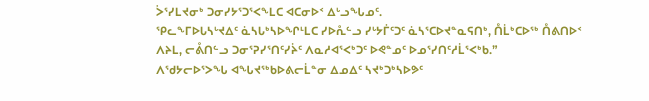ᐴᕐᓯᒪᔪᓂᒃ ᑐᓂᓯᔭᕐᑐᕐᐸᖕᒪᑕ ᐊᑕᓂᐅᑉ ᐃᒡᓗᖓᓄᑦ.
ᕿᓚᖕᒥᐅᒐᓴᒡᔪᐃᑦ ᓈᓴᒐᒃᓴᐅᖏᒻᒪᑕ ᓯᐅᕅᓪᓗ ᓯᒡᔭᒦᑦᑐᑦ ᓈᓴᕐᑕᐅᔪᓐᓇᕋᑎᒃ, ᑍᒫᒃᑕᐅᖅ ᑍᕕᑎᐅᑉ ᐱᔨᒪ, ᓕᕔᑎᓪᓗ ᑐᓂᕐᕈᓯᕐᑎᑦᓯᔩᑦ ᐱᓇᓱᐊᕐᐸᒃᑐᑦ ᐅᕙᓐᓄᑦ ᐅᓄᕐᓯᑎᑦᓱᒫᕐᐸᒃᑲ.”
ᐱᖁᔭᓕᐅᕐᐳᖓ ᐊᖓᔪᖅᑲᐅᕕᓕᒫᓐᓂ ᐃᓄᐃᑦ ᓴᔪᒃᑐᒃᓴᐅᕗᑦ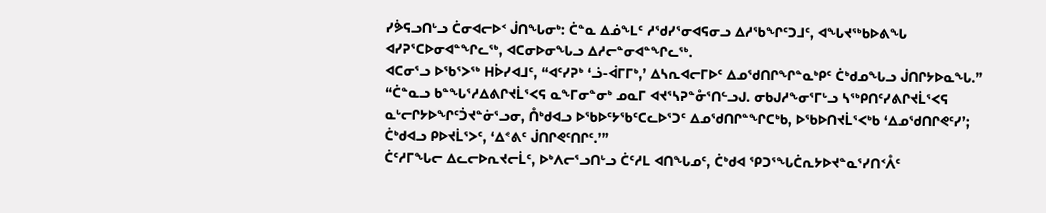ᓯᕘᕋᓗᑎᒡᓗ ᑖᓂᐊᓕᐅᑉ ᒎᑎᖓᓂᒃ: ᑖᓐᓇ ᐃᓅᖕᒪᑦ ᓱᖁᓯᕐᓂᐊᕋᓂᓗ ᐃᓱᖃᖏᑦᑐᒧᑦ, ᐊᖓᔪᖅᑲᐅᕕᖓ ᐊᓯᕈᕐᑕᐅᓂᐊᓐᖏᓚᖅ, ᐊᑕᓂᐅᓂᖓᓗ ᐃᓱᓕᓐᓂᐊᓐᖏᓚᖅ.
ᐊᑕᓂᕐᓗ ᐅᖃᕐᐳᖅ ᕼᐆᓯᐊᒧᑦ, “ᐊᑦᓯᕈᒃ ‘ᓘ-ᐋᒥᒥᒃ,’ ᐃᓴᕆᐊᓕᒥᐅᑦ ᐃᓄᖁᑎᒋᖏᓐᓇᒃᑭᑦ ᑖᒃᑯᓄᖓᓗ ᒎᑎᒋᔭᐅᓇᖓ.”
“ᑖᓐᓇᓗ ᑲᓐᖓᕐᓱᐃᕕᒋᔪᒫᕐᐸᕋ ᓇᖕᒥᓂᓐᓂᒃ ᓄᓇᒥ ᐊᔪᕐᓴᕈᓐᓁᕐᑎᓪᓗᒍ. ᓂᑲᒍᓱᖕᓂᕐᒥᒡᓗ ᓴᖅᑭᑎᑦᓯᕕᒋᔪᒫᕐᐸᕋ ᓇᒡᓕᒋᔭᐅᖏᑦᑑᔪᓐᓃᕐᓗᓂ, ᑍᒃᑯᐊᓗ ᐅᖃᐅᑦᔭᖃᑦᑕᓚᐅᕐᑐᑦ ᐃᓄᖁᑎᒋᓐᖏᑕᒃᑲ, ᐅᖃᐅᑎᔪᒫᕐᐸᒃᑲ ‘ᐃᓄᖁᑎᒋᕙᑦᓯ’; ᑖᒃᑯᐊᓗ ᑭᐅᔪᒫᕐᐳᑦ, ‘ᐃᕝᕕᑦ ᒎᑎᒋᕙᑦᑎᒋᑦ.’”
ᑖᑦᓱᒥᖓᓕ ᐃᓚᓕᐅᕆᔪᓕᒫᑦ, ᐅᒃᐱᓕᕐᓗᑎᒡᓗ ᑖᑦᓱᒪ ᐊᑎᖓᓄᑦ, ᑖᒃᑯᐊ ᕿᑐᕐᖓᑖᕆᔭᐅᔪᓐᓇᕐᓯᑎᑉᐰᑦ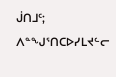ᒎᑎᒧᑦ;
ᐱᓐᖑᕐᑎᑕᐅᓯᒪᔪᓪᓕ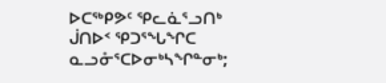ᐅᑕᖅᑭᕗᑦ ᕿᓚᓈᕐᓗᑎᒃ ᒎᑎᐅᑉ ᕿᑐᕐᖓᖏᑕ ᓇᓗᓁᕐᑕᐅᓂᒃᓴᖏᓐᓂᒃ;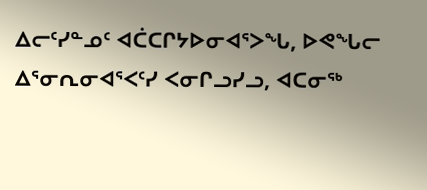ᐃᓕᑦᓯᓐᓄᑦ ᐊᑖᑕᒋᔭᐅᓂᐊᕐᐳᖓ, ᐅᕙᖓᓕ ᐃᕐᓂᕆᓂᐊᕐᐸᑦᓯ ᐸᓂᒋᓗᓯᓗ, ᐊᑕᓂᖅ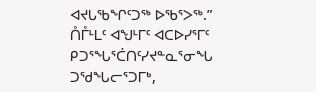ᐊᔪᒐᖃᖏᑦᑐᖅ ᐅᖃᕐᐳᖅ.”
ᑍᒤᒻᒪᑦ ᐊᖑᒻᒥᑦ ᐊᑕᐅᓯᕐᒥᑦ ᑭᑐᕐᖓᕐᑖᑎᑦᓯᔪᓐᓇᕐᓂᖓ ᑐᖁᖓᓕᕐᑐᒥᒃ,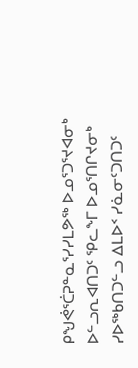ᑭᖑᕚᕐᑖᕈᓐᓇᕐᓯᓯᒪᕗᖅ ᐅᓄᕐᑐᕐᔪᐊᓂᒃ ᐅᓪᓗᕆᐊᑎᑐᑦ ᕿᓚᖕᒥ ᐅᓄᕐᑎᒋᔪᓂᒃ ᓯᐅᖅᑲᑎᑐᓪᓗ ᐃᒪᐅᑉ ᓯᓈᓂᑦᑐᑎᑐᑦ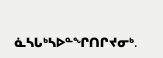ᓈᓴᒐᒃᓴᐅᓐᖏᑎᒋᔪᓂᒃ.